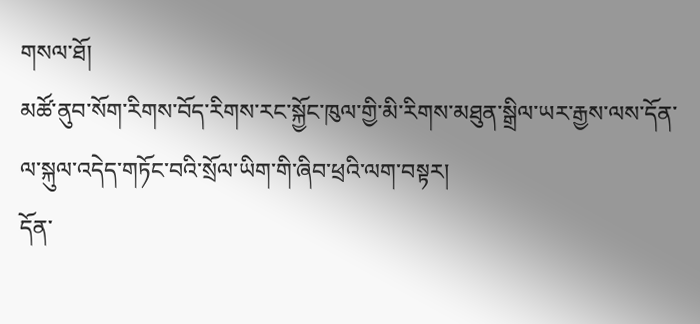གསལ་ཐོ།
མཚོ་ནུབ་སོག་རིགས་བོད་རིགས་རང་སྐྱོང་ཁུལ་གྱི་མི་རིགས་མཐུན་སྒྲིལ་ཡར་རྒྱས་ལས་དོན་ལ་སྐུལ་འདེད་གཏོང་བའི་སྲོལ་ཡིག་གི་ཞིབ་ཕྲའི་ལག་བསྟར།
དོན་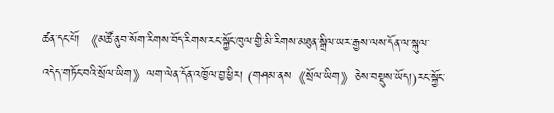ཚན་དང་པོ། 《མཚོ་ནུབ་སོག་རིགས་བོད་རིགས་རང་སྐྱོང་ཁུལ་གྱི་མི་རིགས་མཐུན་སྒྲིལ་ཡར་རྒྱས་ལས་དོན་ལ་སྐུལ་འདེད་གཏོང་བའི་སྲོལ་ཡིག》ལག་ལེན་དོན་འཁྱོལ་བྱ་ཕྱིར། (གཤམ་ནས《སྲོལ་ཡིག》ཅེས་བསྡུས་ཡོད།)རང་སྐྱོང་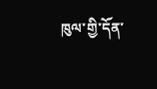ཁུལ་གྱི་དོན་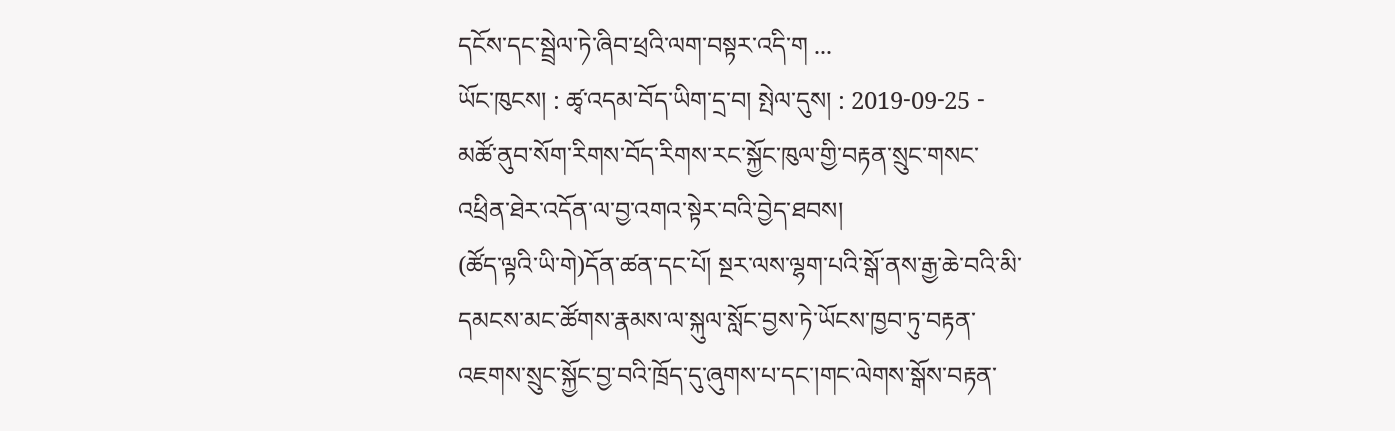དངོས་དང་སྦྲེལ་ཏེ་ཞིབ་ཕྲའི་ལག་བསྟར་འདི་ག ...
ཡོང་ཁུངས། : ཚྭ་འདམ་བོད་ཡིག་དྲ་བ། སྤེལ་དུས། : 2019-09-25 -
མཚོ་ནུབ་སོག་རིགས་བོད་རིགས་རང་སྐྱོང་ཁུལ་གྱི་བརྟན་སྲུང་གསང་འཕྲིན་ཐེར་འདོན་ལ་བྱ་འགའ་སྟེར་བའི་བྱེད་ཐབས།
(ཚོད་ལྟའི་ཡི་གེ)དོན་ཚན་དང་པོ། སྔར་ལས་ལྷག་པའི་སྒོ་ནས་རྒྱ་ཆེ་བའི་མི་དམངས་མང་ཚོགས་རྣམས་ལ་སྐུལ་སློང་བྱས་ཏེ་ཡོངས་ཁྱབ་ཏུ་བརྟན་འཇགས་སྲུང་སྐྱོང་བྱ་བའི་ཁྲོད་དུ་ཞུགས་པ་དང་།གང་ལེགས་སྒོས་བརྟན་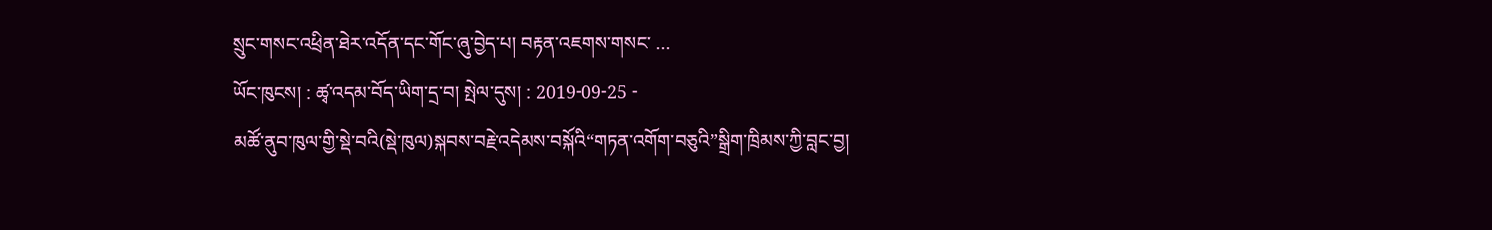སྲུང་གསང་འཕྲིན་ཐེར་འདོན་དང་གོང་ཞུ་བྱེད་པ། བརྟན་འཇགས་གསང་ ...
ཡོང་ཁུངས། : ཚྭ་འདམ་བོད་ཡིག་དྲ་བ། སྤེལ་དུས། : 2019-09-25 -
མཚོ་ནུབ་ཁུལ་གྱི་སྡེ་བའི(སྡེ་ཁུལ)སྐབས་བརྗེ་འདེམས་བསྐོའི“གཏན་འགོག་བཅུའི”སྒྲིག་ཁྲིམས་ཀྱི་བླང་བྱ།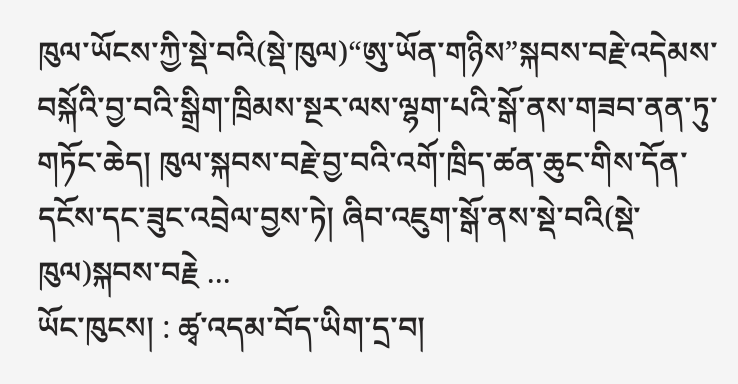ཁུལ་ཡོངས་ཀྱི་སྡེ་བའི(སྡེ་ཁུལ)“ཨུ་ཡོན་གཉིས”སྐབས་བརྗེ་འདེམས་བསྐོའི་བྱ་བའི་སྒྲིག་ཁྲིམས་སྔར་ལས་ལྷག་པའི་སྒོ་ནས་གཟབ་ནན་ཏུ་གཏོང་ཆེད། ཁུལ་སྐབས་བརྗེ་བྱ་བའི་འགོ་ཁྲིད་ཚན་ཆུང་གིས་དོན་དངོས་དང་ཟུང་འབྲེལ་བྱས་ཏེ། ཞིབ་འཇུག་སྒོ་ནས་སྡེ་བའི(སྡེ་ཁུལ)སྐབས་བརྗེ ...
ཡོང་ཁུངས། : ཚྭ་འདམ་བོད་ཡིག་དྲ་བ།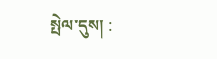སྤེལ་དུས། :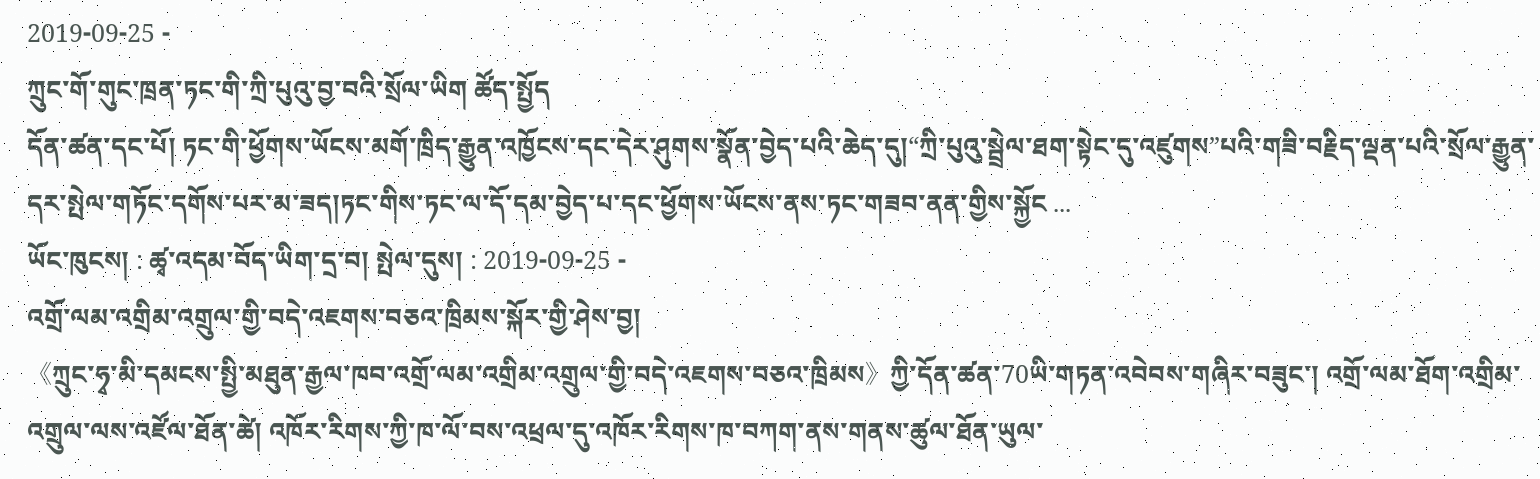2019-09-25 -
ཀྲུང་གོ་གུང་ཁྲན་ཏང་གི་ཀྲི་པུའུ་བྱ་བའི་སྲོལ་ཡིག ཚོད་སྤྱོད
དོན་ཚན་དང་པོ། ཏང་གི་ཕྱོགས་ཡོངས་མགོ་ཁྲིད་རྒྱུན་འཁྱོངས་དང་དེར་ཤུགས་སྣོན་བྱེད་པའི་ཆེད་དུ།“ཀྲི་པུའུ་སྦྲེལ་ཐག་སྟེང་དུ་འཛུགས”པའི་གཟི་བརྗིད་ལྡན་པའི་སྲོལ་རྒྱུན་དར་སྤེལ་གཏོང་དགོས་པར་མ་ཟད།ཏང་གིས་ཏང་ལ་དོ་དམ་བྱེད་པ་དང་ཕྱོགས་ཡོངས་ནས་ཏང་གཟབ་ནན་གྱིས་སྐྱོང ...
ཡོང་ཁུངས། : ཚྭ་འདམ་བོད་ཡིག་དྲ་བ། སྤེལ་དུས། : 2019-09-25 -
འགྲོ་ལམ་འགྲིམ་འགྲུལ་གྱི་བདེ་འཇགས་བཅའ་ཁྲིམས་སྐོར་གྱི་ཤེས་བྱ།
《ཀྲུང་ཧྭ་མི་དམངས་སྤྱི་མཐུན་རྒྱལ་ཁབ་འགྲོ་ལམ་འགྲིམ་འགྲུལ་གྱི་བདེ་འཇགས་བཅའ་ཁྲིམས》ཀྱི་དོན་ཚན་70ཡི་གཏན་འབེབས་གཞིར་བཟུང་། འགྲོ་ལམ་ཐོག་འགྲིམ་འགྲུལ་ལས་འཛོལ་ཐོན་ཚེ། འཁོར་རིགས་ཀྱི་ཁ་ལོ་བས་འཕྲལ་དུ་འཁོར་རིགས་ཁ་བཀག་ནས་གནས་ཚུལ་ཐོན་ཡུལ་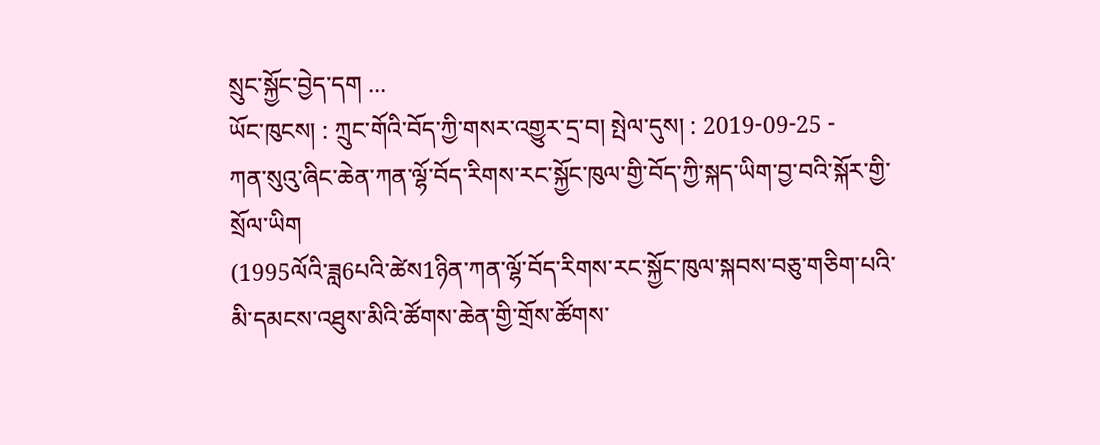སྲུང་སྐྱོང་བྱེད་དག ...
ཡོང་ཁུངས། : ཀྲུང་གོའི་བོད་ཀྱི་གསར་འགྱུར་དྲ་བ། སྤེལ་དུས། : 2019-09-25 -
ཀན་སུའུ་ཞིང་ཆེན་ཀན་ལྷོ་བོད་རིགས་རང་སྐྱོང་ཁུལ་གྱི་བོད་ཀྱི་སྐད་ཡིག་བྱ་བའི་སྐོར་གྱི་སྲོལ་ཡིག
(1995ལོའི་ཟླ6པའི་ཚེས1ཉིན་ཀན་ལྷོ་བོད་རིགས་རང་སྐྱོང་ཁུལ་སྐབས་བཅུ་གཅིག་པའི་མི་དམངས་འཐུས་མིའི་ཚོགས་ཆེན་གྱི་གྲོས་ཚོགས་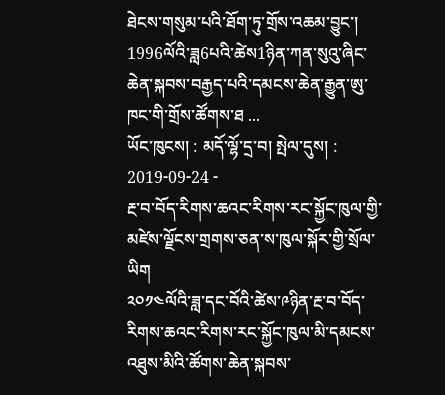ཐེངས་གསུམ་པའི་ཐོག་ཏུ་གྲོས་འཆམ་བྱུང་། 1996ལོའི་ཟླ6པའི་ཚེས1ཉིན་ཀན་སུའུ་ཞིང་ཆེན་སྐབས་བརྒྱད་པའི་དམངས་ཆེན་རྒྱུན་ཨུ་ཁང་གི་གྲོས་ཚོགས་ཐ ...
ཡོང་ཁུངས། : མདོ་ལྷོ་དྲ་བ། སྤེལ་དུས། : 2019-09-24 -
རྔ་བ་བོད་རིགས་ཆའང་རིགས་རང་སྐྱོང་ཁུལ་གྱི་མཛེས་ལྗོངས་གྲགས་ཅན་ས་ཁུལ་སྐོར་གྱི་སྲོལ་ཡིག
༢༠༡༤ལོའི་ཟླ་དང་བོའི་ཚེས་༩ཉིན་རྔ་བ་བོད་རིགས་ཆའང་རིགས་རང་སྐྱོང་ཁུལ་མི་དམངས་འཐུས་མིའི་ཚོགས་ཆེན་སྐབས་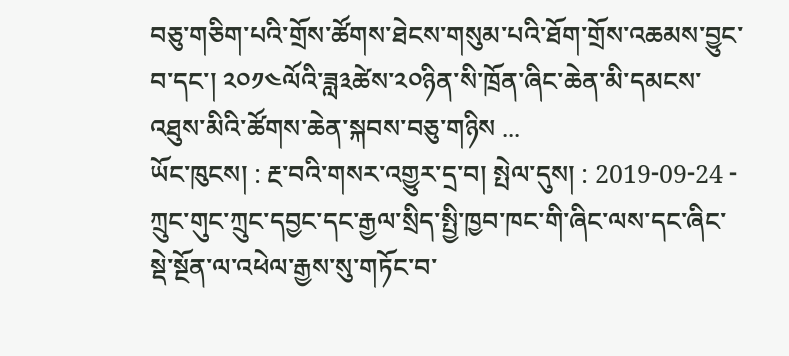བཅུ་གཅིག་པའི་གྲོས་ཚོགས་ཐེངས་གསུམ་པའི་ཐོག་གྲོས་འཆམས་བྱུང་བ་དང་། ༢༠༡༤ལོའི་ཟླ༣ཚེས་༢༠ཉིན་སི་ཁྲོན་ཞིང་ཆེན་མི་དམངས་འཐུས་མིའི་ཚོགས་ཆེན་སྐབས་བཅུ་གཉིས ...
ཡོང་ཁུངས། : རྔ་བའི་གསར་འགྱུར་དྲ་བ། སྤེལ་དུས། : 2019-09-24 -
ཀྲུང་གུང་ཀྲུང་དབྱང་དང་རྒྱལ་སྲིད་སྤྱི་ཁྱབ་ཁང་གི་ཞིང་ལས་དང་ཞིང་སྡེ་སྔོན་ལ་འཕེལ་རྒྱས་སུ་གཏོང་བ་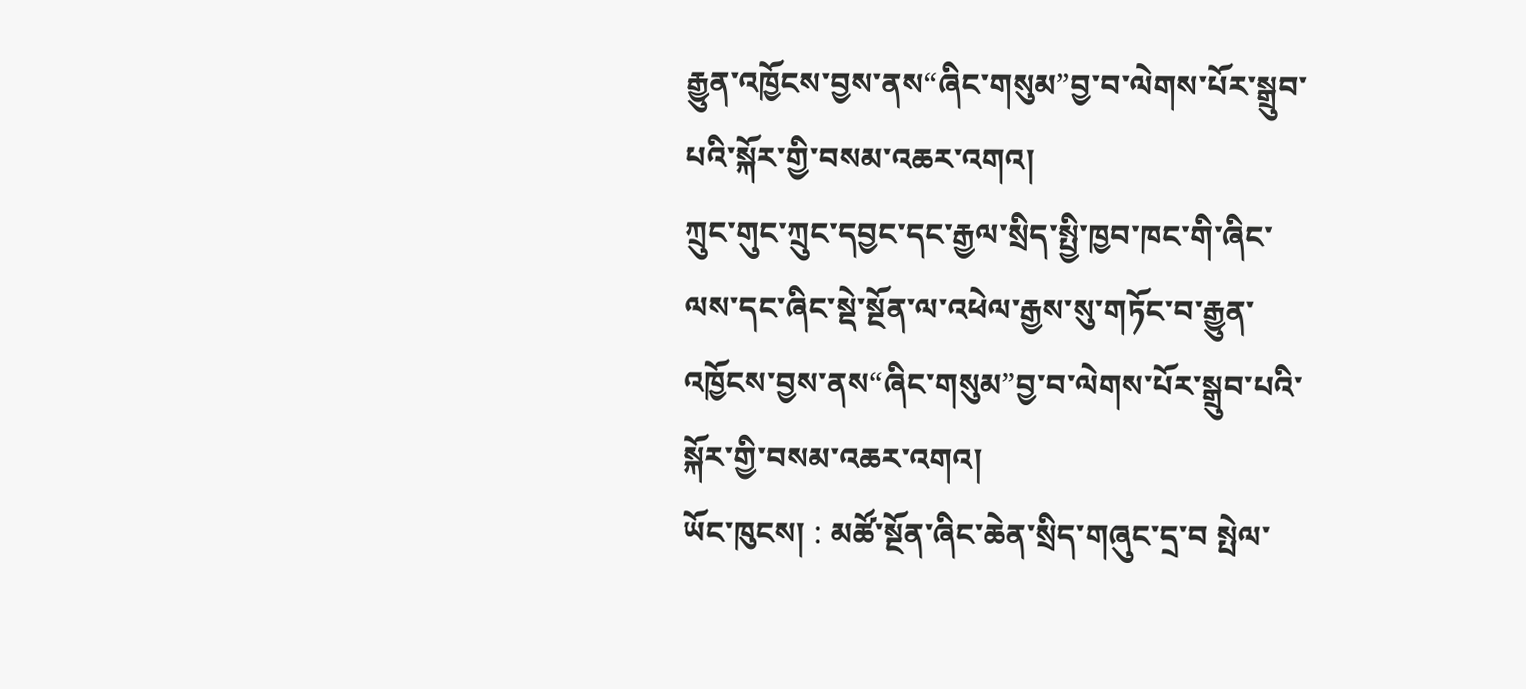རྒྱུན་འཁྱོངས་བྱས་ནས“ཞིང་གསུམ”བྱ་བ་ལེགས་པོར་སྒྲུབ་པའི་སྐོར་གྱི་བསམ་འཆར་འགའ།
ཀྲུང་གུང་ཀྲུང་དབྱང་དང་རྒྱལ་སྲིད་སྤྱི་ཁྱབ་ཁང་གི་ཞིང་ལས་དང་ཞིང་སྡེ་སྔོན་ལ་འཕེལ་རྒྱས་སུ་གཏོང་བ་རྒྱུན་འཁྱོངས་བྱས་ནས“ཞིང་གསུམ”བྱ་བ་ལེགས་པོར་སྒྲུབ་པའི་སྐོར་གྱི་བསམ་འཆར་འགའ།
ཡོང་ཁུངས། : མཚོ་སྔོན་ཞིང་ཆེན་སྲིད་གཞུང་དྲ་བ སྤེལ་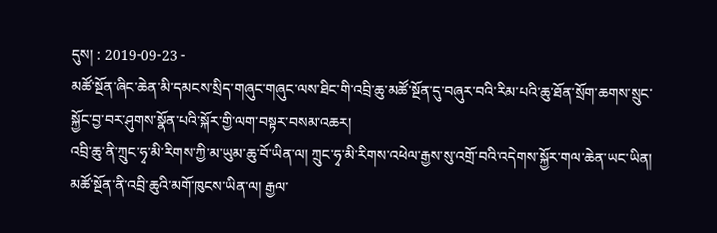དུས། : 2019-09-23 -
མཚོ་སྔོན་ཞིང་ཆེན་མི་དམངས་སྲིད་གཞུང་གཞུང་ལས་ཐིང་གི་འབྲི་ཆུ་མཚོ་སྔོན་དུ་བཞུར་བའི་རིམ་པའི་ཆུ་ཐོན་སྲོག་ཆགས་སྲུང་སྐྱོང་བྱ་བར་ཤུགས་སྣོན་པའི་སྐོར་གྱི་ལག་བསྟར་བསམ་འཆར།
འབྲི་ཆུ་ནི་ཀྲུང་ཧྭ་མི་རིགས་ཀྱི་མ་ཡུམ་ཆུ་བོ་ཡིན་ལ། ཀྲུང་ཧྭ་མི་རིགས་འཕེལ་རྒྱས་སུ་འགྲོ་བའི་འདེགས་སྐྱོར་གལ་ཆེན་ཡང་ཡིན། མཚོ་སྔོན་ནི་འབྲི་ཆུའི་མགོ་ཁུངས་ཡིན་ལ། རྒྱལ་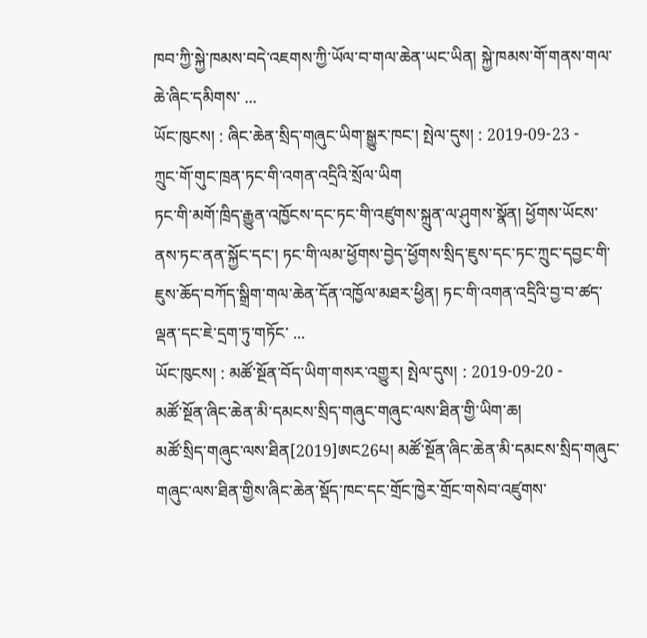ཁབ་ཀྱི་སྐྱེ་ཁམས་བདེ་འཇགས་ཀྱི་ཡོལ་བ་གལ་ཆེན་ཡང་ཡིན། སྐྱེ་ཁམས་གོ་གནས་གལ་ཆེ་ཞིང་དམིགས་ ...
ཡོང་ཁུངས། : ཞིང་ཆེན་སྲིད་གཞུང་ཡིག་སྒྱུར་ཁང་། སྤེལ་དུས། : 2019-09-23 -
ཀྲུང་གོ་གུང་ཁྲན་ཏང་གི་འགན་འདྲིའི་སྲོལ་ཡིག
ཏང་གི་མགོ་ཁྲིད་རྒྱུན་འཁྱོངས་དང་ཏང་གི་འཛུགས་སྐྲུན་ལ་ཤུགས་སྣོན། ཕྱོགས་ཡོངས་ནས་ཏང་ནན་སྐྱོང་དང་། ཏང་གི་ལམ་ཕྱོགས་བྱེད་ཕྱོགས་སྲིད་ཇུས་དང་ཏང་ཀྲུང་དབྱང་གི་ཇུས་ཆོད་བཀོད་སྒྲིག་གལ་ཆེན་དོན་འཁྱོལ་མཐར་ཕྱིན། ཏང་གི་འགན་འདྲིའི་བྱ་བ་ཚད་ལྡན་དང་ཇེ་དྲག་ཏུ་གཏོང་ ...
ཡོང་ཁུངས། : མཚོ་སྔོན་བོད་ཡིག་གསར་འགྱུར། སྤེལ་དུས། : 2019-09-20 -
མཚོ་སྔོན་ཞིང་ཆེན་མི་དམངས་སྲིད་གཞུང་གཞུང་ལས་ཐིན་གྱི་ཡིག་ཆ།
མཚོ་སྲིད་གཞུང་ལས་ཐིན[2019]ཨང26པ། མཚོ་སྔོན་ཞིང་ཆེན་མི་དམངས་སྲིད་གཞུང་གཞུང་ལས་ཐིན་གྱིས་ཞིང་ཆེན་སྡོད་ཁང་དང་གྲོང་ཁྱེར་གྲོང་གསེབ་འཛུགས་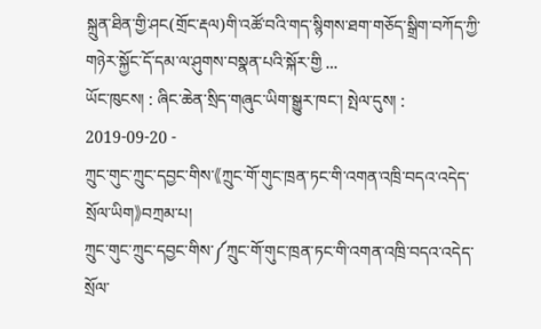སྐྲུན་ཐིན་གྱི་ཤང(གྲོང་རྡལ)གི་འཚོ་བའི་གད་སྙིགས་ཐག་གཅོད་སྒྲིག་བཀོད་ཀྱི་གཉེར་སྐྱོང་དོ་དམ་ལ་ཤུགས་བསྣན་པའི་སྐོར་གྱི ...
ཡོང་ཁུངས། : ཞིང་ཆེན་སྲིད་གཞུང་ཡིག་སྒྱུར་ཁང་། སྤེལ་དུས། : 2019-09-20 -
ཀྲུང་གུང་ཀྲུང་དབྱང་གིས་《ཀྲུང་གོ་གུང་ཁྲན་ཏང་གི་འགན་འཁྲི་བདའ་འདེད་སྲོལ་ཡིག》བཀྲམ་པ།
ཀྲུང་གུང་ཀྲུང་དབྱང་གིས་༼ཀྲུང་གོ་གུང་ཁྲན་ཏང་གི་འགན་འཁྲི་བདའ་འདེད་སྲོལ་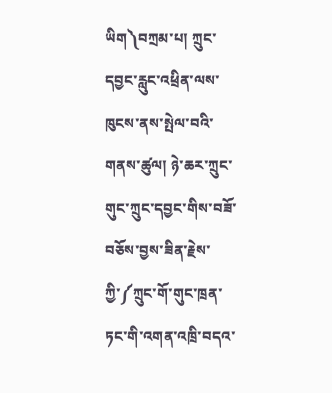ཡིག༽བཀྲམ་པ། ཀྲུང་དབྱང་རླུང་འཕྲིན་ལས་ཁུངས་ནས་སྤེལ་བའི་གནས་ཚུལ། ཉེ་ཆར་ཀྲུང་གུང་ཀྲུང་དབྱང་གིས་བཟོ་བཅོས་བྱས་ཟིན་རྗེས་ཀྱི་༼ཀྲུང་གོ་གུང་ཁྲན་ཏང་གི་འགན་འཁྲི་བདའ་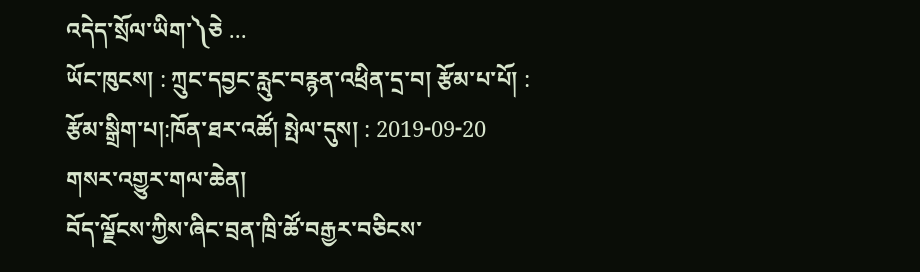འདེད་སྲོལ་ཡིག་༽ཅེ ...
ཡོང་ཁུངས། : ཀྲུང་དབྱང་རླུང་བརྙན་འཕྲིན་དྲ་བ། རྩོམ་པ་པོ། : རྩོམ་སྒྲིག་པ།:ཁོན་ཐར་འཚོ། སྤེལ་དུས། : 2019-09-20
གསར་འགྱུར་གལ་ཆེན།
བོད་ལྗོངས་ཀྱིས་ཞིང་བྲན་ཁྲི་ཚོ་བརྒྱར་བཅིངས་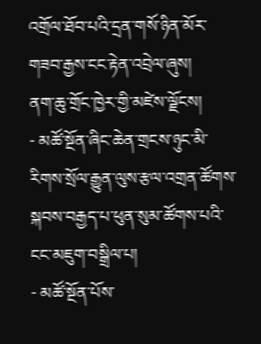འགྲོལ་ཐོབ་པའི་དྲན་གསོ་ཉིན་མོར་གཟབ་རྒྱས་ངང་རྟེན་འབྲེལ་ཞུས།
ནག་ཆུ་གྲོང་ཁྱེར་གྱི་མཛེས་ལྗོངས།
- མཚོ་སྔོན་ཞིང་ཆེན་གྲངས་ཉུང་མི་རིགས་སྲོལ་རྒྱུན་ལུས་རྩལ་འགྲན་ཚོགས་སྐབས་བརྒྱད་པ་ཕུན་སུམ་ཚོགས་པའི་ངང་མཇུག་བསྒྲིལ་པ།
- མཚོ་སྔོན་པོས་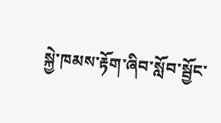སྐྱེ་ཁམས་རྟོག་ཞིབ་སློབ་སྦྱོང་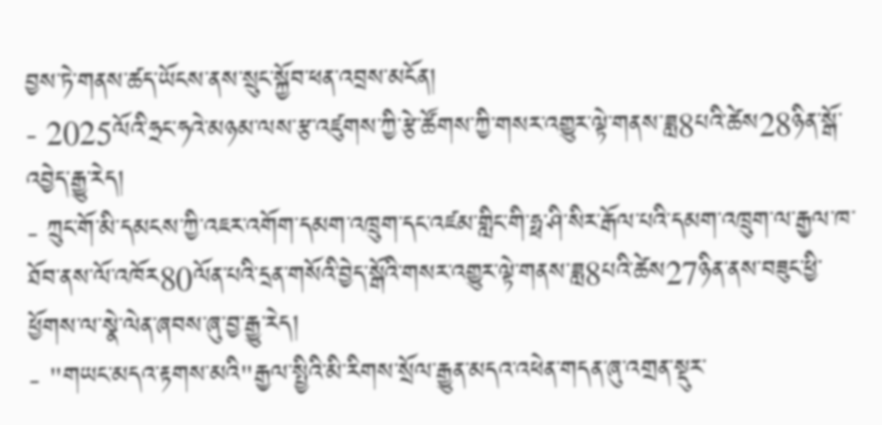བྱས་ཏེ་གནས་ཚད་ཡོངས་ནས་སྲུང་སྐྱོབ་ཕན་འབྲས་མངོན།
- 2025ལོའི་ཧྲང་ཧའེ་མཉམ་ལས་རྩ་འཛུགས་ཀྱི་རྩེ་ཚོགས་ཀྱི་གསར་འགྱུར་ལྟེ་གནས་ཟླ8པའི་ཚེས28ཉིན་སྒོ་འབྱེད་རྒྱུ་རེད།
- ཀྲུང་གོ་མི་དམངས་ཀྱི་འཇར་འགོག་དམག་འཁྲུག་དང་འཛམ་གླིང་གི་ཧྥ་ཤི་སིར་རྒོལ་པའི་དམག་འཁྲུག་ལ་རྒྱལ་ཁ་ཐོབ་ནས་ལོ་འཁོར80ལོན་པའི་དྲན་གསོའི་བྱེད་སྒོའི་གསར་འགྱུར་ལྟེ་གནས་ཟླ8པའི་ཚེས27ཉིན་ནས་བཟུང་ཕྱི་ཕྱོགས་ལ་སྣེ་ལེན་ཞབས་ཞུ་བྱ་རྒྱུ་རེད།
- "གཡང་མདའ་རྟགས་མའི"རྒྱལ་སྤྱིའི་མི་རིགས་སྲོལ་རྒྱུན་མདའ་འཕེན་གདན་ཞུ་འགྲན་སྡུར་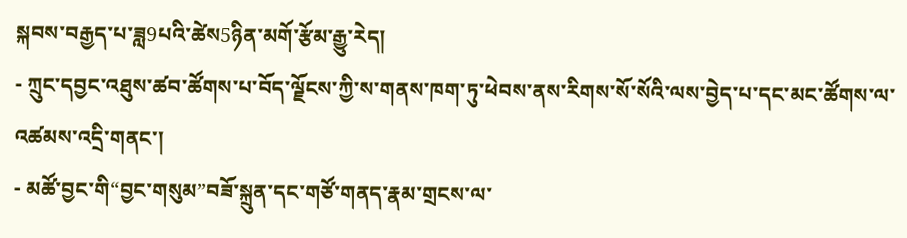སྐབས་བརྒྱད་པ་ཟླ9པའི་ཚེས5ཉིན་མགོ་རྩོམ་རྒྱུ་རེད།
- ཀྲུང་དབྱང་འཐུས་ཚབ་ཚོགས་པ་བོད་ལྗོངས་ཀྱི་ས་གནས་ཁག་ཏུ་ཕེབས་ནས་རིགས་སོ་སོའི་ལས་བྱེད་པ་དང་མང་ཚོགས་ལ་འཚམས་འདྲི་གནང་།
- མཚོ་བྱང་གི“བྱང་གསུམ”བཟོ་སྐྲུན་དང་གཙོ་གནད་རྣམ་གྲངས་ལ་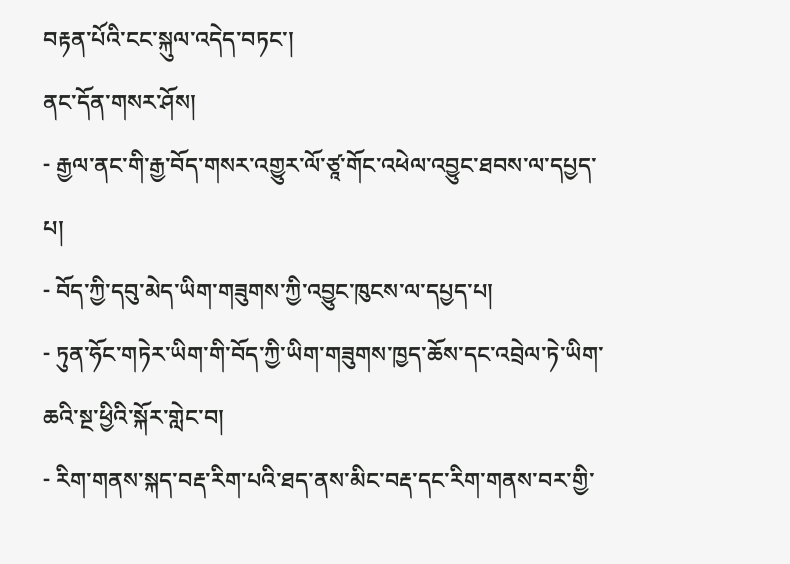བརྟན་པོའི་ངང་སྐུལ་འདེད་བཏང་།
ནང་དོན་གསར་ཤོས།
- རྒྱལ་ནང་གི་རྒྱ་བོད་གསར་འགྱུར་ལོ་ཙཱ་གོང་འཕེལ་འབྱུང་ཐབས་ལ་དཔྱད་པ།
- བོད་ཀྱི་དབུ་མེད་ཡིག་གཟུགས་ཀྱི་འབྱུང་ཁུངས་ལ་དཔྱད་པ།
- ཏུན་ཧོང་གཏེར་ཡིག་གི་བོད་ཀྱི་ཡིག་གཟུགས་ཁྱད་ཆོས་དང་འབྲེལ་ཏེ་ཡིག་ཆའི་སྔ་ཕྱིའི་སྐོར་གླེང་བ།
- རིག་གནས་སྐད་བརྡ་རིག་པའི་ཐད་ནས་མིང་བརྡ་དང་རིག་གནས་བར་གྱི་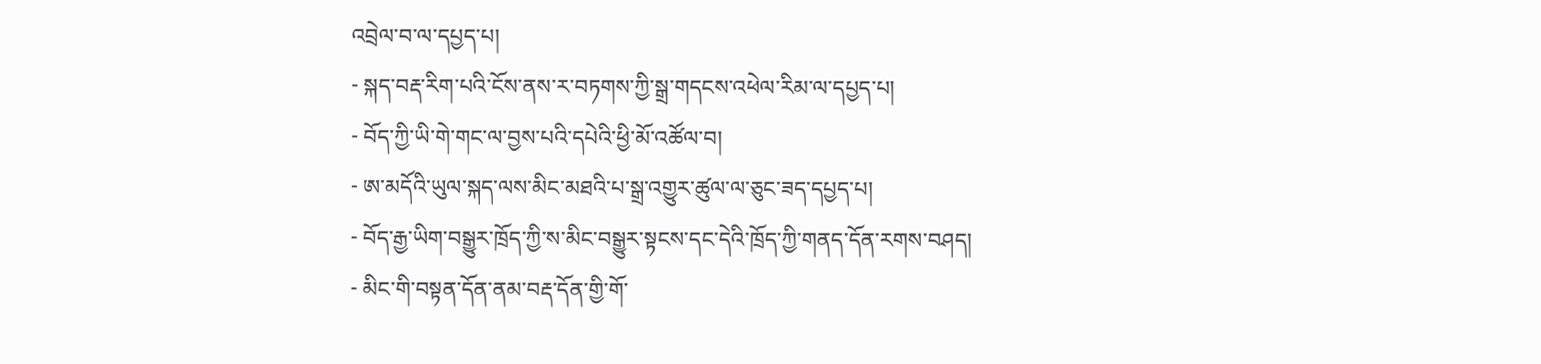འབྲེལ་བ་ལ་དཔྱད་པ།
- སྐད་བརྡ་རིག་པའི་ངོས་ནས་ར་བཏགས་ཀྱི་སྒྲ་གདངས་འཕེལ་རིམ་ལ་དཔྱད་པ།
- བོད་ཀྱི་ཡི་གེ་གང་ལ་བྱས་པའི་དཔེའི་ཕྱི་མོ་འཚོལ་བ།
- ཨ་མདོའི་ཡུལ་སྐད་ལས་མིང་མཐའི་པ་སྒྲ་འགྱུར་ཚུལ་ལ་ཅུང་ཟད་དཔྱད་པ།
- བོད་རྒྱ་ཡིག་བསྒྱུར་ཁྲོད་ཀྱི་ས་མིང་བསྒྱུར་སྟངས་དང་དེའི་ཁྲོད་ཀྱི་གནད་དོན་རགས་བཤད།
- མིང་གི་བསྟན་དོན་ནམ་བརྡ་དོན་གྱི་གོ་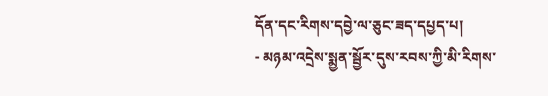དོན་དང་རིགས་དབྱེ་ལ་ཅུང་ཟད་དཔྱད་པ།
- མཉམ་འདྲེས་སྨྱན་སྦྱོར་དུས་རབས་ཀྱི་མི་རིགས་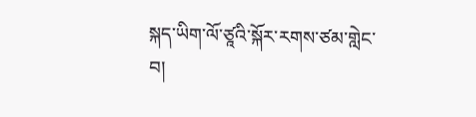སྐད་ཡིག་ལོ་ཙཱའི་སྐོར་རགས་ཙམ་གླེང་བ།